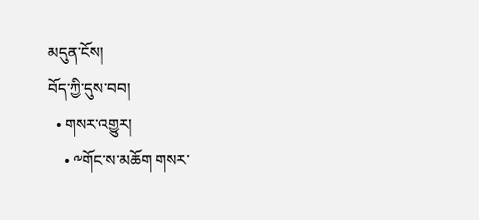མདུན་ངོས།
བོད་ཀྱི་དུས་བབ།
  • གསར་འགྱུར།
    • ༸གོང་ས་མཆོག གསར་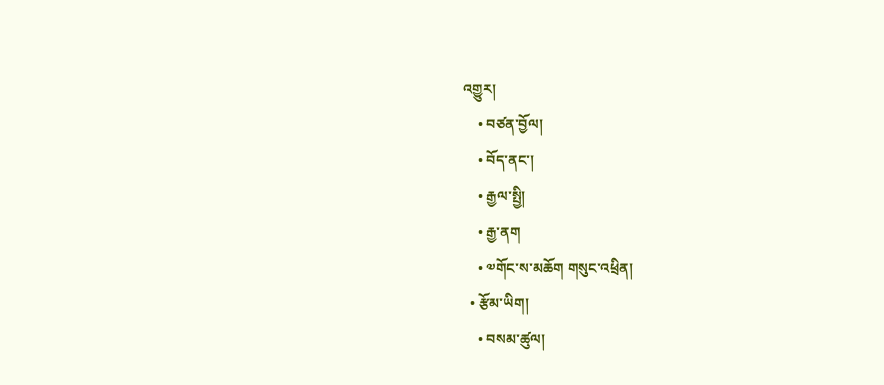འགྱུར།
    • བཙན་བྱོལ།
    • བོད་ནང་།
    • རྒྱལ་སྤྱི།
    • རྒྱ་ནག
    • ༧གོང་ས་མཆོག གསུང་འཕྲིན།
  • རྩོམ་ཡིག།
    • བསམ་ཚུལ།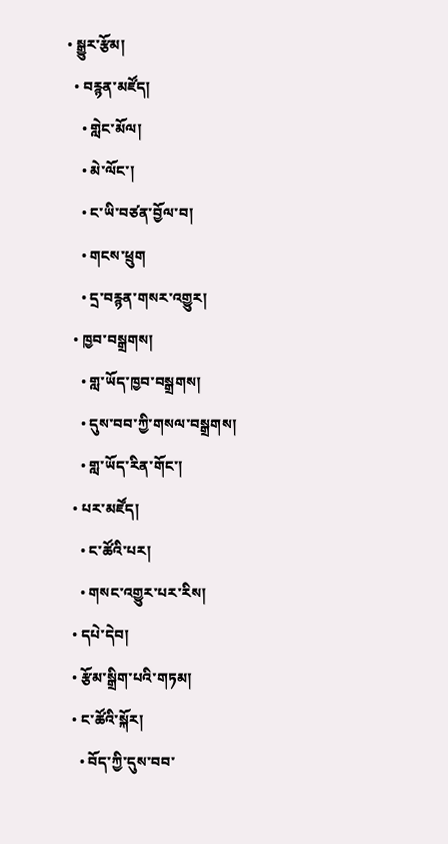• སྒྱུར་རྩོམ།
  • བརྙན་མཛོད།
    • གླེང་མོལ།
    • མེ་ལོང་།
    • ང་ཡི་བཙན་བྱོལ་བ།
    • གངས་ཕྲུག
    • དྲ་བརྙན་གསར་འགྱུར།
  • ཁྱབ་བསྒྲགས།
    • གླ་ཡོད་ཁྱབ་བསྒྲགས།
    • དུས་བབ་ཀྱི་གསལ་བསྒྲགས།
    • གླ་ཡོད་རིན་གོང་།
  • པར་མཛོད།
    • ང་ཚོའི་པར།
    • གསང་འགྱུར་པར་རིས།
  • དཔེ་དེབ།
  • རྩོམ་སྒྲིག་པའི་གཏམ།
  • ང་ཚོའི་སྐོར།
    • བོད་ཀྱི་དུས་བབ་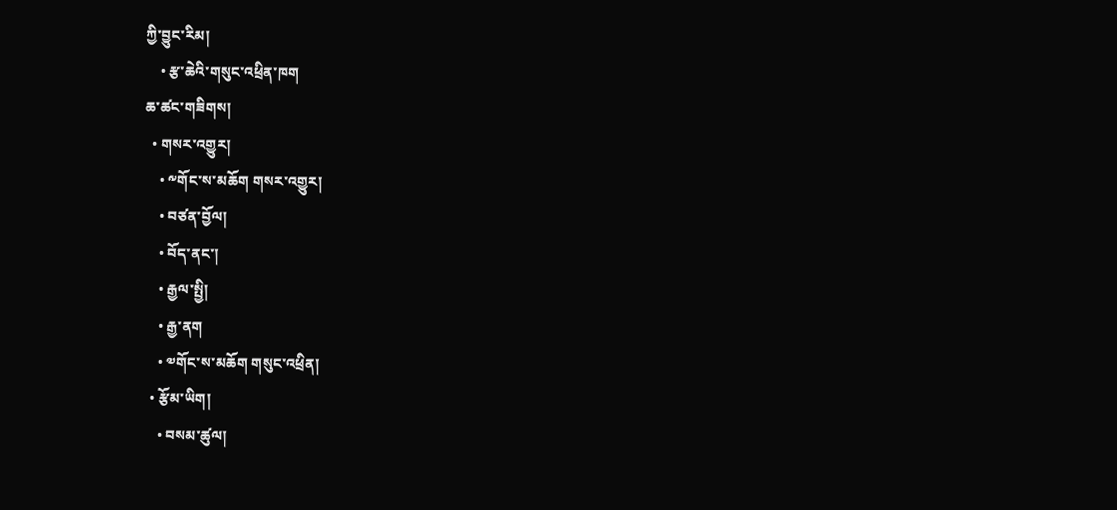ཀྱི་བྱུང་རིམ།
    • རྩ་ཆེའི་གསུང་འཕྲིན་ཁག
ཆ་ཚང་གཟིགས།
  • གསར་འགྱུར།
    • ༸གོང་ས་མཆོག གསར་འགྱུར།
    • བཙན་བྱོལ།
    • བོད་ནང་།
    • རྒྱལ་སྤྱི།
    • རྒྱ་ནག
    • ༧གོང་ས་མཆོག གསུང་འཕྲིན།
  • རྩོམ་ཡིག།
    • བསམ་ཚུལ།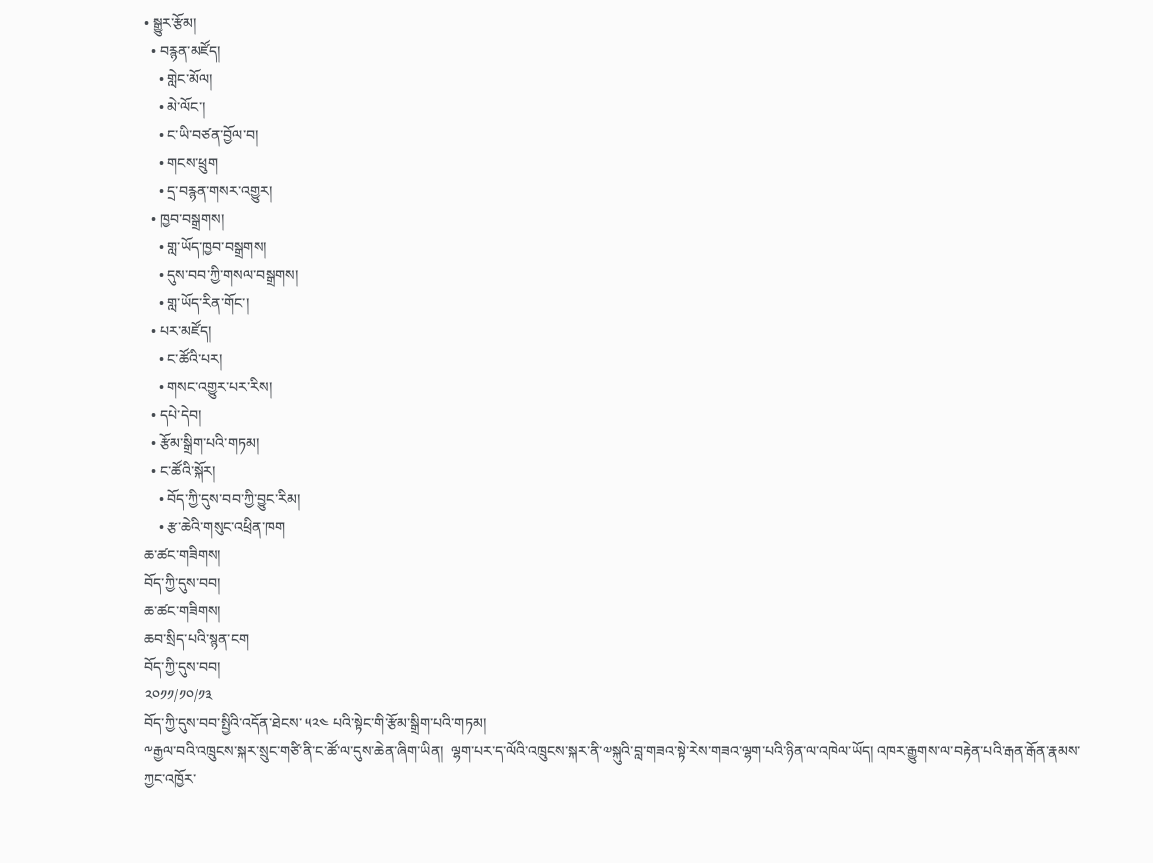• སྒྱུར་རྩོམ།
  • བརྙན་མཛོད།
    • གླེང་མོལ།
    • མེ་ལོང་།
    • ང་ཡི་བཙན་བྱོལ་བ།
    • གངས་ཕྲུག
    • དྲ་བརྙན་གསར་འགྱུར།
  • ཁྱབ་བསྒྲགས།
    • གླ་ཡོད་ཁྱབ་བསྒྲགས།
    • དུས་བབ་ཀྱི་གསལ་བསྒྲགས།
    • གླ་ཡོད་རིན་གོང་།
  • པར་མཛོད།
    • ང་ཚོའི་པར།
    • གསང་འགྱུར་པར་རིས།
  • དཔེ་དེབ།
  • རྩོམ་སྒྲིག་པའི་གཏམ།
  • ང་ཚོའི་སྐོར།
    • བོད་ཀྱི་དུས་བབ་ཀྱི་བྱུང་རིམ།
    • རྩ་ཆེའི་གསུང་འཕྲིན་ཁག
ཆ་ཚང་གཟིགས།
བོད་ཀྱི་དུས་བབ།
ཆ་ཚང་གཟིགས།
ཆབ་སྲིད་པའི་སྙན་ངག
བོད་ཀྱི་དུས་བབ།
༢༠༡༡/༡༠/༡༣
བོད་ཀྱི་དུས་བབ་སྤྱིའི་འདོན་ཐེངས་ ༥༢༤ པའི་སྟེང་གི་རྩོམ་སྒྲིག་པའི་གཏམ།
༸རྒྱལ་བའི་འཁྲུངས་སྐར་སྲུང་གཙི་ནི་ང་ཚོ་ལ་དུས་ཆེན་ཞིག་ཡིན།  ལྷག་པར་ད་ལོའི་འཁྲུངས་སྐར་ནི་༧སྐུའི་བླ་གཟའ་སྟེ་རེས་གཟའ་ལྷག་པའི་ཉིན་ལ་འཁེལ་ཡོད། འཁར་རྒྱུགས་ལ་བརྟེན་པའི་རྒན་རྒོན་རྣམས་ཀྱང་འཁྱོར་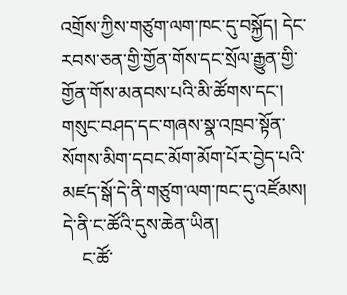འགྲོས་ཀྱིས་གཙུག་ལག་ཁང་དུ་བསྐྱོད། དེང་རབས་ཅན་གྱི་གྱོན་གོས་དང་སྲོལ་རྒྱུན་གྱི་གྱོན་གོས་མནབས་པའི་མི་ཚོགས་དང་། གསུང་བཤད་དང་གཞས་སྣ་འཁྲབ་སྟོན་སོགས་མིག་དབང་མོག་མོག་པོར་བྱེད་པའི་མཛད་སྒོ་དེ་ནི་གཙུག་ལག་ཁང་དུ་འཛོམས། དེ་ནི་ང་ཚོའི་དུས་ཆེན་ཡིན།
    ང་ཚོ་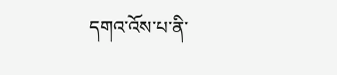དགའ་འོས་པ་ནི་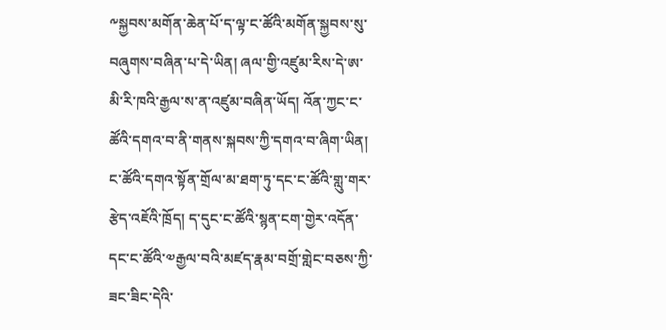༸སྐྱབས་མགོན་ཆེན་པོ་ད་ལྟ་ང་ཚོའི་མགོན་སྐྱབས་སུ་བཞུགས་བཞིན་པ་དེ་ཡིན། ཞལ་གྱི་འཛུམ་རིས་དེ་ཨ་མི་རི་ཁའི་རྒྱལ་ས་ན་འཛུམ་བཞིན་ཡོད། འོན་ཀྱང་ང་ཚོའི་དགའ་བ་ནི་གནས་སྐབས་ཀྱི་དགའ་བ་ཞིག་ཡིན། ང་ཚོའི་དགའ་སྟོན་གྲོལ་མ་ཐག་ཏུ་དང་ང་ཚོའི་གླུ་གར་རྩེད་འཇོའི་ཁྲོད། ད་དུང་ང་ཚོའི་སྙན་ངག་གྱེར་འདོན་དང་ང་ཚོའི་༧རྒྱལ་བའི་མཛད་རྣམ་བགྲོ་གླེང་བཅས་ཀྱི་ཟང་ཟིང་དེའི་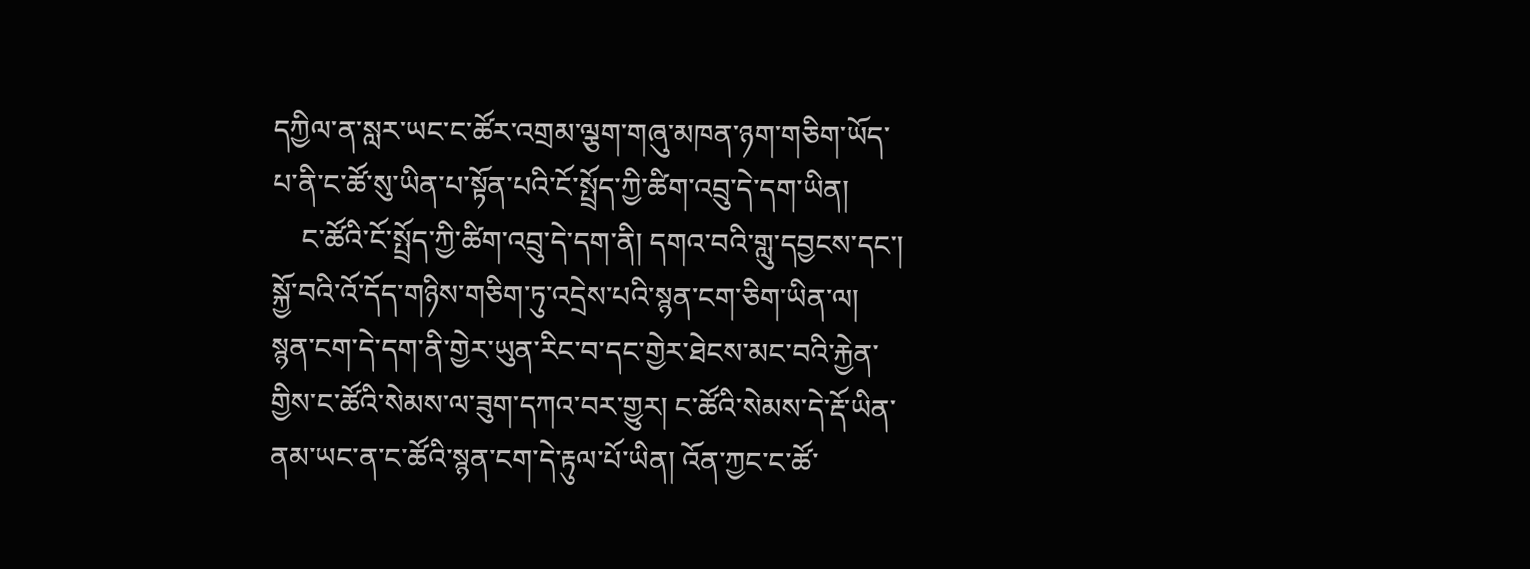དཀྱིལ་ན་སླར་ཡང་ང་ཚོར་འགྲམ་ལྕག་གཞུ་མཁན་ཉག་གཅིག་ཡོད་པ་ནི་ང་ཚོ་སུ་ཡིན་པ་སྟོན་པའི་ངོ་སྤྲོད་ཀྱི་ཚིག་འབྲུ་དེ་དག་ཡིན།
    ང་ཚོའི་ངོ་སྤྲོད་ཀྱི་ཚིག་འབྲུ་དེ་དག་ནི། དགའ་བའི་གླུ་དབྱངས་དང་། སྐྱོ་བའི་འོ་དོད་གཉིས་གཅིག་ཏུ་འདྲེས་པའི་སྙན་ངག་ཅིག་ཡིན་ལ། སྙན་ངག་དེ་དག་ནི་གྱེར་ཡུན་རིང་བ་དང་གྱེར་ཐེངས་མང་བའི་རྐྱེན་གྱིས་ང་ཚོའི་སེམས་ལ་ཟུག་དཀའ་བར་གྱུར། ང་ཚོའི་སེམས་དེ་རྡོ་ཡིན་ནམ་ཡང་ན་ང་ཚོའི་སྙན་ངག་དེ་རྟུལ་པོ་ཡིན། འོན་ཀྱང་ང་ཚོ་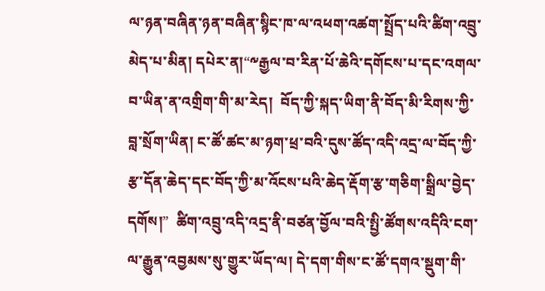ལ་ཉན་བཞིན་ཉན་བཞིན་སྙིང་ཁ་ལ་འཕག་འཚག་སྤྲོད་པའི་ཚིག་འབྲུ་མེད་པ་མིན། དཔེར་ན།“༸རྒྱལ་བ་རིན་པོ་ཆེའི་དགོངས་པ་དང་འགལ་བ་ཡིན་ན་འགྲིག་གི་མ་རེད།  བོད་ཀྱི་སྐད་ཡིག་ནི་བོད་མི་རིགས་ཀྱི་བླ་སྲོག་ཡིན། ང་ཚོ་ཚང་མ་ཉག་ཕྲ་བའི་དུས་ཚོད་འདི་འདྲ་ལ་བོད་ཀྱི་རྩ་དོན་ཆེད་དང་བོད་ཀྱི་མ་འོངས་པའི་ཆེད་རྡོག་རྩ་གཅིག་སྒྲིལ་བྱེད་དགོས།”  ཚིག་འབྲུ་འདི་འདྲ་ནི་བཙན་བྱོལ་བའི་སྤྱི་ཚོགས་འདིའི་ངག་ལ་རྒྱུན་འབྱམས་སུ་གྱུར་ཡོད་ལ། དེ་དག་གིས་ང་ཚོ་དགའ་སྡུག་གི་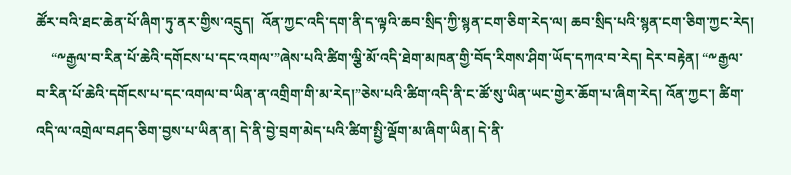ཚོར་བའི་ཐང་ཆེན་པོ་ཞིག་ཏུ་ནར་གྱིས་འདྲུད།  འོན་ཀྱང་འདི་དག་ནི་ད་ལྟའི་ཆབ་སྲིད་ཀྱི་སྙན་ངག་ཅིག་རེད་ལ། ཆབ་སྲིད་པའི་སྙན་ངག་ཅིག་ཀྱང་རེད།
    “༸རྒྱལ་བ་རིན་པོ་ཆེའི་དགོངས་པ་དང་འགལ་”ཞེས་པའི་ཚིག་ལྕི་མོ་འདི་ཐེག་མཁན་གྱི་བོད་རིགས་ཤིག་ཡོད་དཀའ་བ་རེད། དེར་བརྟེན། “༸རྒྱལ་བ་རིན་པོ་ཆེའི་དགོངས་པ་དང་འགལ་བ་ཡིན་ན་འགྲིག་གི་མ་རེད།”ཅེས་པའི་ཚིག་འདི་ནི་ང་ཚོ་སུ་ཡིན་ཡང་གྱེར་ཆོག་པ་ཞིག་རེད། འོན་ཀྱང་། ཚིག་འདི་ལ་འགྲེལ་བཤད་ཅིག་བྱས་པ་ཡིན་ན། དེ་ནི་བྱེ་བྲག་མེད་པའི་ཚིག་སྤྱི་ལྡོག་མ་ཞིག་ཡིན། དེ་ནི་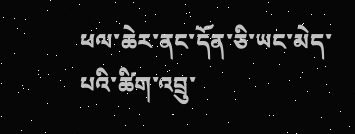ཕལ་ཆེར་ནང་དོན་ཅི་ཡང་མེད་པའི་ཚིག་འབྲུ་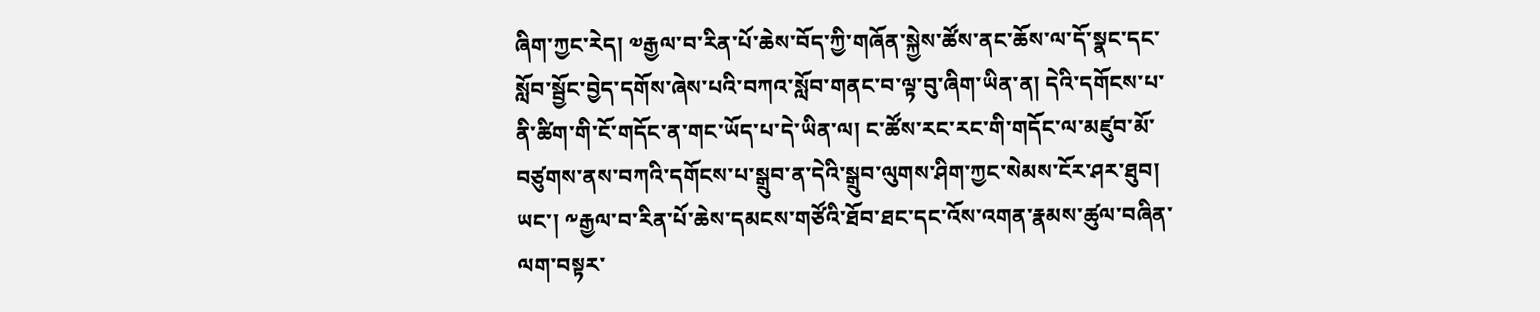ཞིག་ཀྱང་རེད། ༧རྒྱལ་བ་རིན་པོ་ཆེས་བོད་ཀྱི་གཞོན་སྐྱེས་ཚོས་ནང་ཆོས་ལ་དོ་སྣང་དང་སློབ་སྦྱོང་བྱེད་དགོས་ཞེས་པའི་བཀའ་སློབ་གནང་བ་ལྟ་བུ་ཞིག་ཡིན་ན། དེའི་དགོངས་པ་ནི་ཚིག་གི་ངོ་གདོང་ན་གང་ཡོད་པ་དེ་ཡིན་ལ། ང་ཚོས་རང་རང་གི་གདོང་ལ་མཛུབ་མོ་བཙུགས་ནས་བཀའི་དགོངས་པ་སྒྲུབ་ན་དེའི་སྒྲུབ་ལུགས་ཤིག་ཀྱང་སེམས་ངོར་ཤར་ཐུབ།  ཡང་། ༸རྒྱལ་བ་རིན་པོ་ཆེས་དམངས་གཙོའི་ཐོབ་ཐང་དང་འོས་འགན་རྣམས་ཚུལ་བཞིན་ལག་བསྟར་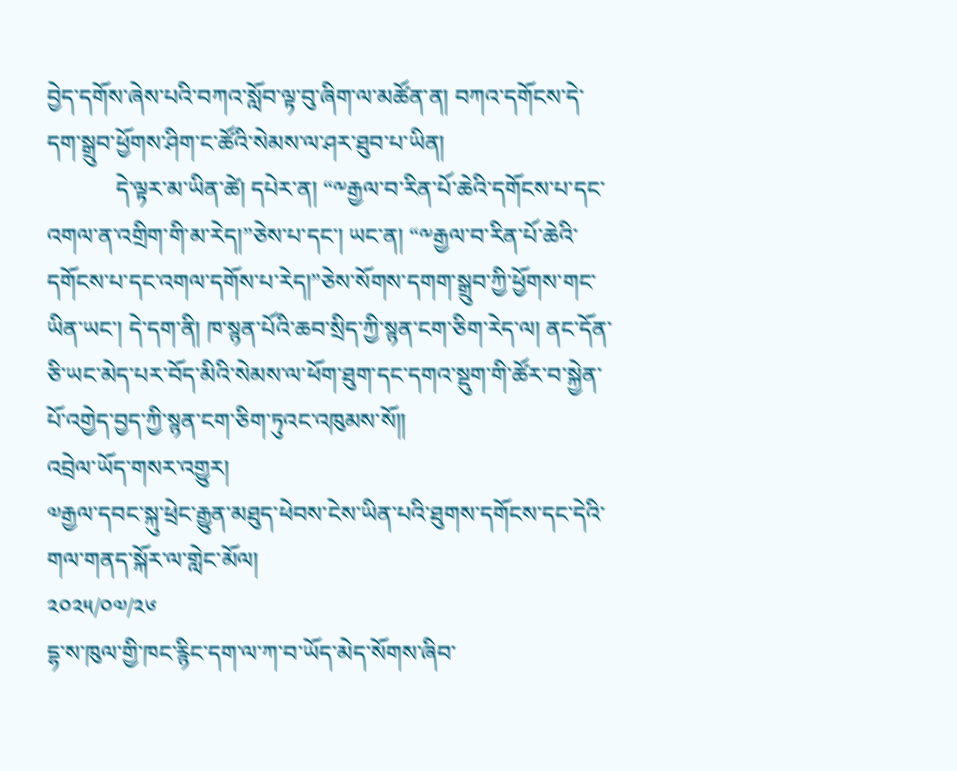བྱེད་དགོས་ཞེས་པའི་བཀའ་སློབ་ལྟ་བུ་ཞིག་ལ་མཚོན་ན། བཀའ་དགོངས་དེ་དག་སྒྲུབ་ཕྱོགས་ཤིག་ང་ཚོའི་སེམས་ལ་ཤར་ཐུབ་པ་ཡིན།
            དེ་ལྟར་མ་ཡིན་ཚེ། དཔེར་ན། “༸རྒྱལ་བ་རིན་པོ་ཆེའི་དགོངས་པ་དང་འགལ་ན་འགྲིག་གི་མ་རེད།”ཅེས་པ་དང་། ཡང་ན། “༸རྒྱལ་བ་རིན་པོ་ཆེའི་དགོངས་པ་དང་འགལ་དགོས་པ་རེད།”ཅེས་སོགས་དགག་སྒྲུབ་ཀྱི་ཕྱོགས་གང་ཡིན་ཡང་། དེ་དག་ནི། ཁ་སྙན་པོའི་ཆབ་སྲིད་ཀྱི་སྙན་ངག་ཅིག་རེད་ལ། ནང་དོན་ཅི་ཡང་མེད་པར་བོད་མིའི་སེམས་ལ་ཕོག་ཐུག་དང་དགའ་སྡུག་གི་ཚོར་བ་སྐྱེན་པོ་འགྱེད་བྱད་ཀྱི་སྙན་ངག་ཅིག་ཏུའང་འཁུམས་སོ༎
འབྲེལ་ཡོད་གསར་འགྱུར།
༧རྒྱལ་དབང་སྐུ་ཕྲེང་རྒྱུན་མཐུད་ཕེབས་ངེས་ཡིན་པའི་ཐུགས་དགོངས་དང་དེའི་གལ་གནད་སྐོར་ལ་གླེང་མོལ།
༢༠༢༥/༠༧/༢༦
དྷ་ས་ཁུལ་གྱི་ཁང་རྙིང་དག་ལ་ཀ་བ་ཡོད་མེད་སོགས་ཞིབ་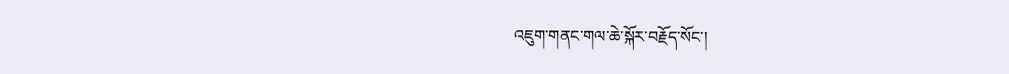འཇུག་གནང་གལ་ཆེ་སྐོར་བརྗོད་སོང་།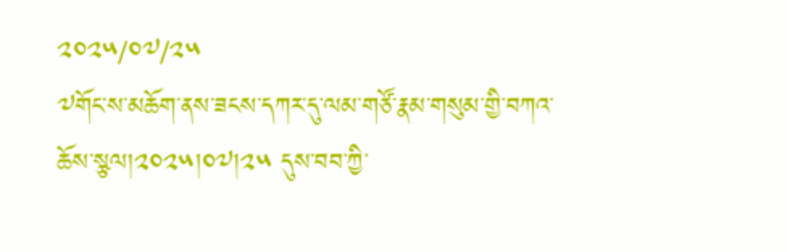༢༠༢༥/༠༧/༢༥
༧གོང་ས་མཆོག་ནས་ཟངས་དཀར་དུ་ལམ་གཙོ་རྣམ་གསུམ་གྱི་བཀའ་ཆོས་སྩལ།༢༠༢༥།༠༧།༢༥ དུས་བབ་ཀྱི་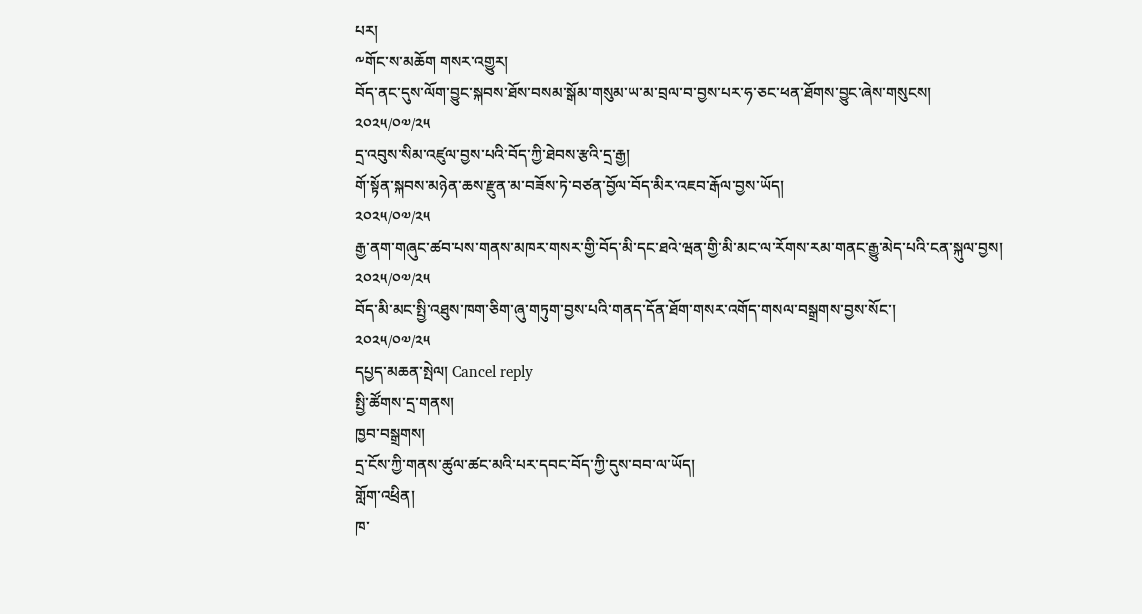པར།
༸གོང་ས་མཆོག གསར་འགྱུར།
བོད་ནང་དུས་ལོག་བྱུང་སྐབས་ཐོས་བསམ་སྒོམ་གསུམ་ཡ་མ་བྲལ་བ་བྱས་པར་ཧ་ཅང་ཕན་ཐོགས་བྱུང་ཞེས་གསུངས།
༢༠༢༥/༠༧/༢༥
དྲ་འབུས་སིམ་འཛུལ་བྱས་པའི་བོད་ཀྱི་ཐེབས་རྩའི་དྲ་རྒྱ།
གོ་སྟོན་སྐབས་མཉེན་ཆས་རྫུན་མ་བཟོས་ཏེ་བཙན་བྱོལ་བོད་མིར་འཇབ་རྒོལ་བྱས་ཡོད།
༢༠༢༥/༠༧/༢༥
རྒྱ་ནག་གཞུང་ཚབ་པས་གནས་མཁར་གསར་གྱི་བོད་མི་དང་ཐའེ་ཝན་གྱི་མི་མང་ལ་རོགས་རམ་གནང་རྒྱུ་མེད་པའི་ངན་སྐུལ་བྱས།
༢༠༢༥/༠༧/༢༥
བོད་མི་མང་སྤྱི་འཐུས་ཁག་ཅིག་ཞུ་གཏུག་བྱས་པའི་གནད་དོན་ཐོག་གསར་འགོད་གསལ་བསྒྲགས་བྱས་སོང་།
༢༠༢༥/༠༧/༢༥
དཔྱད་མཆན་སྤེལ། Cancel reply
སྤྱི་ཚོགས་དྲ་གནས།
ཁྱབ་བསྒྲགས།
དྲ་ངོས་ཀྱི་གནས་ཚུལ་ཚང་མའི་པར་དབང་བོད་ཀྱི་དུས་བབ་ལ་ཡོད།
གློག་འཕྲིན།
ཁ་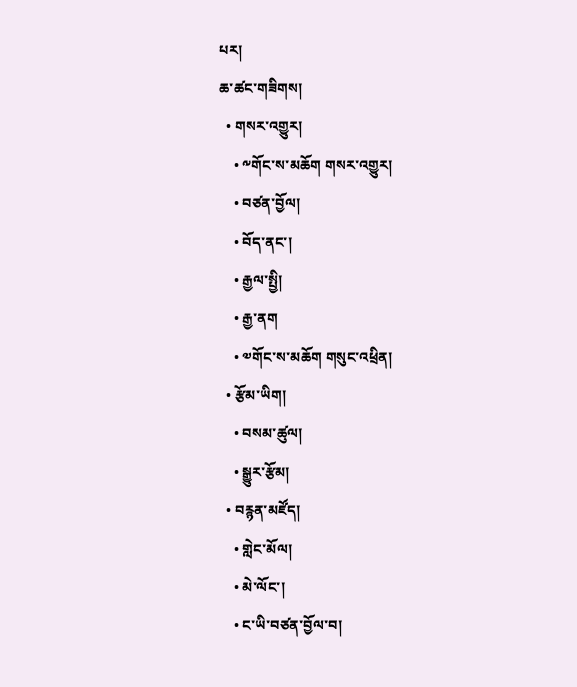པར།
ཆ་ཚང་གཟིགས།
  • གསར་འགྱུར།
    • ༸གོང་ས་མཆོག གསར་འགྱུར།
    • བཙན་བྱོལ།
    • བོད་ནང་།
    • རྒྱལ་སྤྱི།
    • རྒྱ་ནག
    • ༧གོང་ས་མཆོག གསུང་འཕྲིན།
  • རྩོམ་ཡིག།
    • བསམ་ཚུལ།
    • སྒྱུར་རྩོམ།
  • བརྙན་མཛོད།
    • གླེང་མོལ།
    • མེ་ལོང་།
    • ང་ཡི་བཙན་བྱོལ་བ།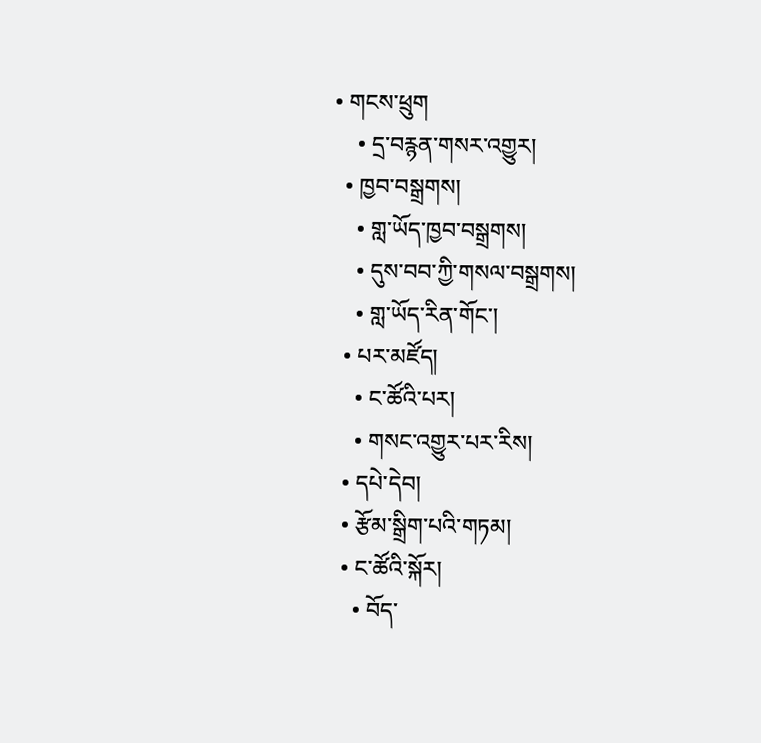• གངས་ཕྲུག
    • དྲ་བརྙན་གསར་འགྱུར།
  • ཁྱབ་བསྒྲགས།
    • གླ་ཡོད་ཁྱབ་བསྒྲགས།
    • དུས་བབ་ཀྱི་གསལ་བསྒྲགས།
    • གླ་ཡོད་རིན་གོང་།
  • པར་མཛོད།
    • ང་ཚོའི་པར།
    • གསང་འགྱུར་པར་རིས།
  • དཔེ་དེབ།
  • རྩོམ་སྒྲིག་པའི་གཏམ།
  • ང་ཚོའི་སྐོར།
    • བོད་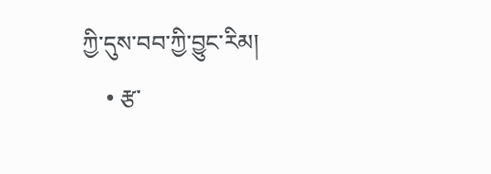ཀྱི་དུས་བབ་ཀྱི་བྱུང་རིམ།
    • རྩ་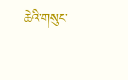ཆེའི་གསུང་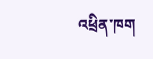འཕྲིན་ཁག